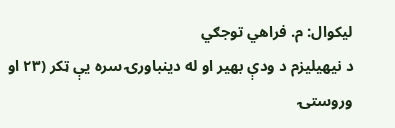لیکوال: م. فراهي توجګي
د نیهیلیزم د ودې بهیر او له دینباورۍ سره یې ټکر (۲۳ او وروستۍ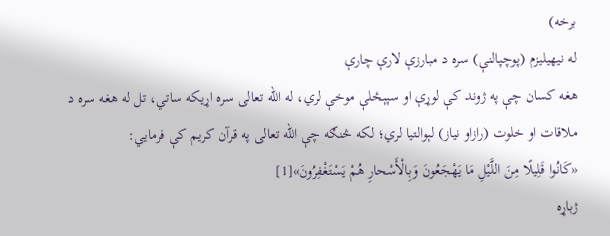برخه)
له نیهیلیزم (پوچپالنې) سره د مبارزې لارې چارې
هغه کسان چې په ژوند کې لوړې او سپېڅلې موخې لري، له الله تعالی سره اړیکه ساتي، تل له هغه سره د ملاقات او خلوت (رازاو نیاز) لېوالتیا لري؛ لکه څنګه چې الله تعالی په قرآن کریم کې فرمایي:
«کَانُوا قَلِیلًا مِنَ اللَّیْلِ مَا یَهْجَعُونَ وَبِالْأَسْحارِ هُمْ یَسْتَغْفِرُونَ»[1]
ژباړه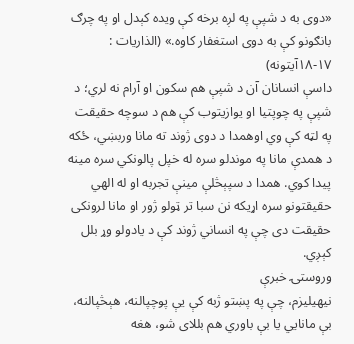«دوى به د شپې په لږه برخه كې ویده كېدل او په چرګ بانګونو كې به دوى استغفار كاوه.» (الذاریات : ١٧-١٨آیتونه)
داسې انسانان آن د شپې هم سکون او آرام نه لري؛ د شپې په چوپتیا او یوازیتوب کې هم د سوچه حقیقت په لټه کې وي اوهمدا د دوی ژوند ته مانا وربښي، ځکه د همدې مانا په موندلو سره له خپل پالونکي سره مینه پیدا کوي. همدا د سپېڅلې مينې تجربه او له الهي حقیقتونو سره اړیکه نن سبا تر ټولو ژور او مانا لرونکی حقیقت دی چې په انساني ژوند کې د یادولو وړ بلل کېږي.
وروستۍ خبرې
نیهیلیزم، چې په پښتو ژبه کې یې پوچپالنه، هېڅپالنه، بې مانایي یا بې باوري هم بللای شو، هغه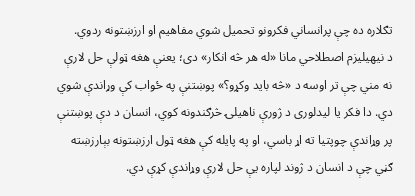تګلاره ده چې پرانساني فکرونو تحمیل شوي مفاهیم او ارزښتونه ردوي.
د نیهیلیزم اصطلاحي مانا «له هر څه انکار» دی؛ یعنې هغه ټولې حل لارې نه مني چې تر اوسه د «څه باید وکړو؟» پوښتنې په ځواب کې وړاندې شوي دي. دا فکر یا لیدلوری د ژورې ناهیلۍ څرګندونه کوي، انسان د دې پوښتنې پر وړاندې چوپتیا ته اړ باسي، او په پایله کې هغه ټول ارزښتونه بېارزښته ګڼي چې د انسان د ژوند لپاره یې حل لارې وړاندې کړې دي.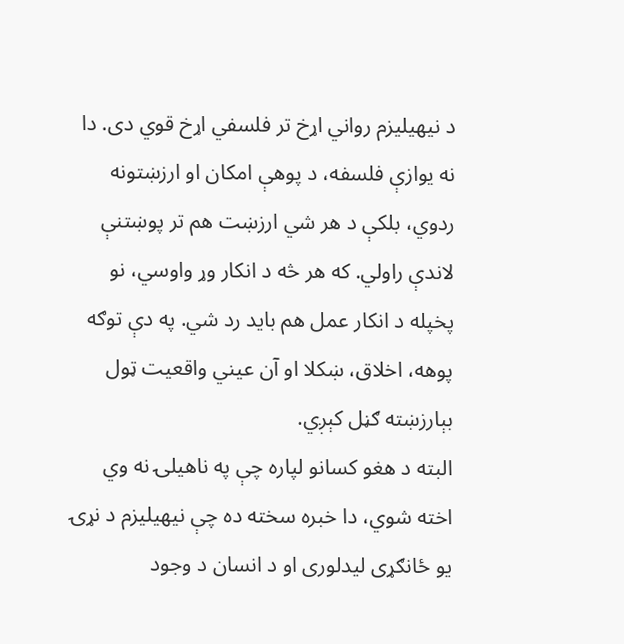د نیهیلیزم رواني اړخ تر فلسفي اړخ قوي دی. دا نه یوازې فلسفه، د پوهې امکان او ارزښتونه ردوي، بلکې د هر شي ارزښت هم تر پوښتنې لاندې راولي. که هر څه د انکار وړ واوسي، نو پخپله د انکار عمل هم باید رد شي. په دې توګه پوهه، اخلاق، ښکلا او آن عیني واقعیت ټول بېارزښته ګڼل کېږي.
البته د هغو کسانو لپاره چې په ناهیلۍ نه وي اخته شوي، دا خبره سخته ده چې نیهیلیزم د نړۍ یو ځانګړی لیدلوری او د انسان د وجود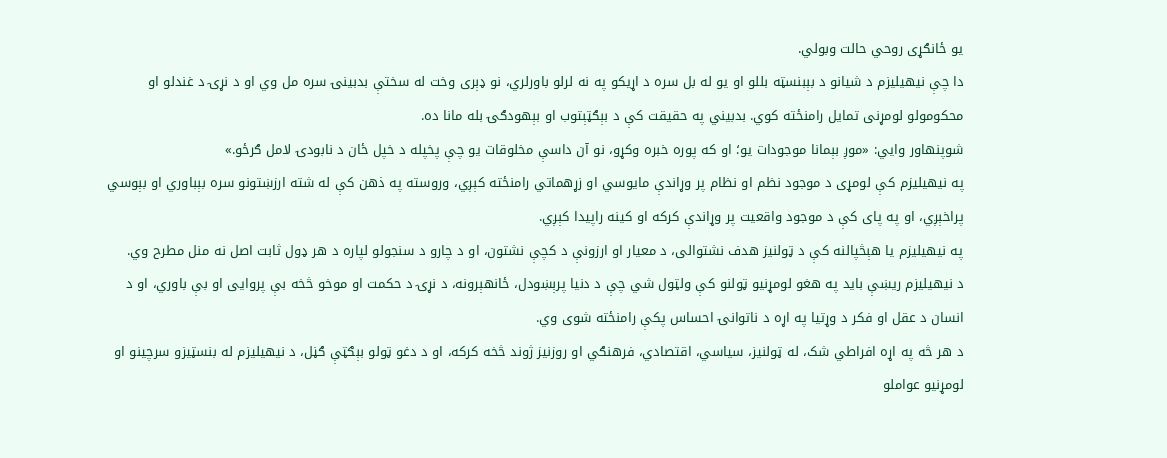یو ځانګړی روحي حالت وبولي.
دا چې نیهیلیزم د شیانو د بېبنسټه بللو او یو له بل سره د اړیکو په نه لرلو باورلري، نو ډېری وخت له سختې بدبینۍ سره مل وي او د نړۍ د غندلو او محکومولو لومړنی تمایل رامنځته کوي. بدبیني په حقیقت کې د بېګټېتوب او بېهودګۍ بله مانا ده.
شوپنهاور وایي: «موږ بېمانا موجودات یو؛ او که پوره خبره وکړو، نو آن داسې مخلوقات یو چې پخپله د خپل ځان د نابودۍ لامل ګرځو.»
په نیهیلیزم کې لومړی د موجود نظم او نظام پر وړاندې مایوسي او زړهماتي رامنځته کېږي، وروسته په ذهن کې له شته ارزښتونو سره بېباوري او بېوسي پراخېږي، او په پای کې د موجود واقعیت پر وړاندې کرکه او کینه راپیدا کېږي.
په نیهیلیزم یا هېڅپالنه کې د ټولنیز هدف نشتوالی، د معیار او ارزونې د کچې نشتون، او د چارو د سنجولو لپاره د هر ډول ثابت اصل نه منل مطرح وي.
د نیهیلیزم ریښې باید په هغو لومړنیو ټولنو کې ولټول شي چې د دنیا پرېښودل، ځانهېرونه، د نړۍ د حکمت او موخو څخه بې پروایی او بې باوري، او د انسان د عقل او فکر د وړتیا په اړه د ناتوانۍ احساس پکې رامنځته شوی وي.
د هر څه په اړه افراطي شک، له ټولنیز، سیاسي، اقتصادي، فرهنګي او روزنیز ژوند څخه کرکه، او د دغو ټولو بېګټې ګڼل، د نیهیلیزم له بنسټیزو سرچینو او لومړنیو عواملو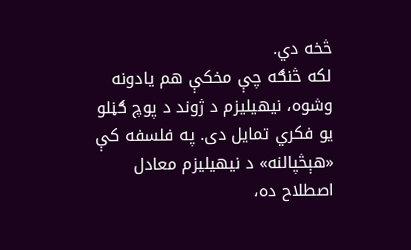څخه دي.
لکه څنګه چې مخکې هم یادونه وشوه، نیهیلیزم د ژوند د پوچ ګڼلو یو فکري تمایل دی. په فلسفه کې «هېڅپالنه» د نیهیلیزم معادل اصطلاح ده،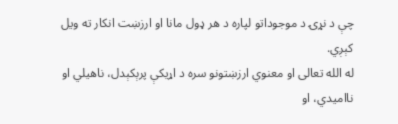چې د نړۍ د موجوداتو لپاره د هر ډول مانا او ارزښت انکار ته ویل کېږي.
له الله تعالی او معنوي ارزښتونو سره د اړیکې پرېکېدل، ناهیلي او ناامیدي، او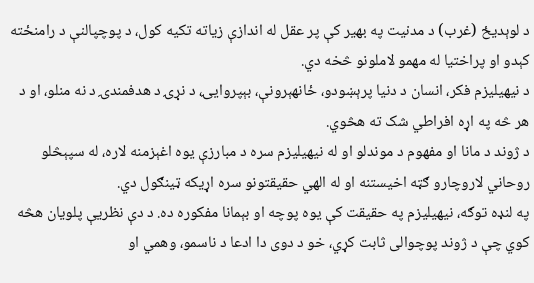د لوېدیځ (غرب) د مدنیت په بهیر کې پر عقل له اندازې زیاته تکیه کول، د پوچپالنې د رامنځته کېدو او پراختیا له مهمو لاملونو څخه دي.
د نیهیلیزم فکر، انسان د دنیا پرېښودو، ځانهېرونې، بېپروایۍ، د نړۍ د هدفمندۍ د نه منلو، او د هر څه په اړه افراطي شک ته هڅوي.
د ژوند د مانا او مفهوم د موندلو او له نیهیلیزم سره د مبارزې یوه اغېزمنه لاره، له سپېڅلو روحاني لاروچارو ګټه اخیستنه او له الهي حقیقتونو سره اړیکه ټینګول دي.
په لنډه توګه، نیهیلیزم په حقیقت کې یوه پوچه او بېمانا مفکوره ده. د دې نظریې پلویان هڅه کوي چې د ژوند پوچوالی ثابت کړي، خو د دوی دا ادعا د ناسمو، وهمي او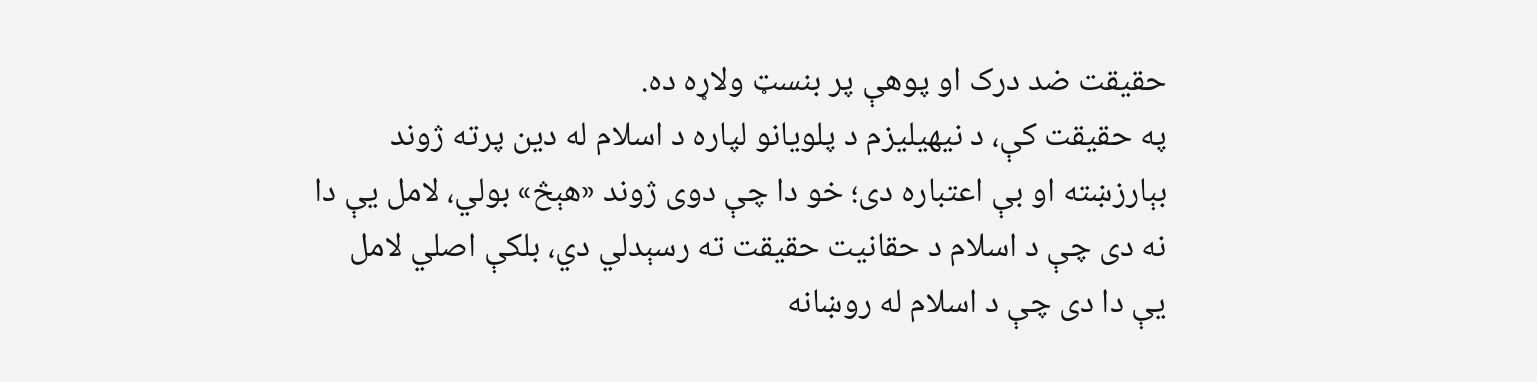حقیقت ضد درک او پوهې پر بنسټ ولاړه ده.
په حقیقت کې، د نیهیلیزم د پلویانو لپاره د اسلام له دین پرته ژوند بېارزښته او بې اعتباره دی؛ خو دا چې دوی ژوند «هېڅ» بولي، لامل یې دا نه دی چې د اسلام د حقانیت حقیقت ته رسېدلي دي، بلکې اصلي لامل یې دا دی چې د اسلام له روښانه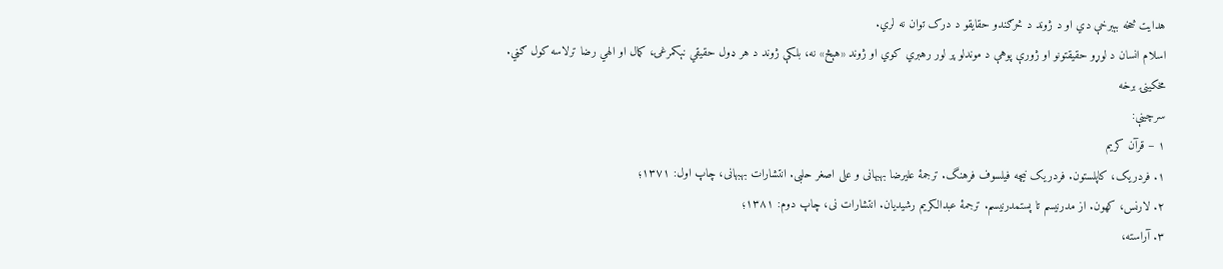هدایت څخه بېبرخې دي او د ژوند د څرګندو حقایقو د درک توان نه لري.
اسلام انسان د لوړو حقیقتونو او ژورې پوهې د موندلو پر لور رهبري کوي او ژوند «هېڅ» نه، بلکې ژوند د هر ډول حقیقي نېکمرغۍ، کمال او الهي رضا ترلاسه کول ګڼي.
مخکینۍ برخه
سرچینې:
۱ – قرآن کریم
۱. فردریک، کاپلستون. فردریک نیچه فیلسوف فرهنگ. ترجمۀ علیرضا بهبهانی و علی اصغر حلبی. انتشارات بهبهانی، چاپ اول: ۱۳۷۱؛
۲. لارنس، کهون. از مدرنیسم تا پستمدرنیسم. ترجمۀ عبدالکریم رشیدیان. انتشارات نی، چاپ دوم: ۱۳۸۱؛
۳. آراسته،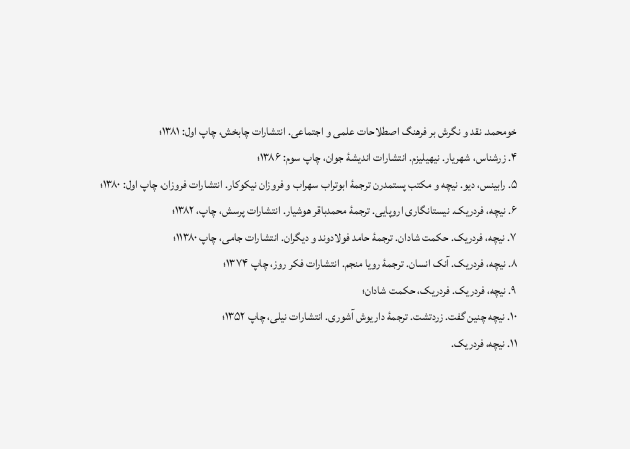خومحمد. نقد و نگرش بر فرهنگ اصطلاحات علمی و اجتماعی. انتشارات چابخش، چاپ اول: ۱۳۸۱؛
۴. زرشناس، شهریار. نیهیلیزم. انتشارات اندیشۀ جوان، چاپ سوم: ۱۳۸۶؛
۵. رابینس، دیو. نیچه و مکتب پستمدرن ترجمۀ ابوتراب سهراب و فروزان نیکوکار. انتشارات فروزان، چاپ اول: ۱۳۸۰؛
۶. نیچه، فردریک. نیستانگاری اروپایی. ترجمۀ محمدباقر هوشیار. انتشارات پرسش، چاپ، ۱۳۸۲؛
۷. نیچه، فردریک. حکمت شادان. ترجمۀ حامد فولادوند و دیگران. انتشارات جامی، چاپ ۱۱۳۸۰؛
۸. نیچه، فردریک. آنک انسان. ترجمۀ رویا منجم. انتشارات فکر روز، چاپ ۱۳۷۴؛
۹. نیچه، فردریک. فردریک، حکمت شادان؛
۱۰. نیچه چنین گفت. زردتشت. ترجمۀ داریوش آشوری. انتشارات نیلی، چاپ ۱۳۵۲؛
۱۱. نیچه، فردریک.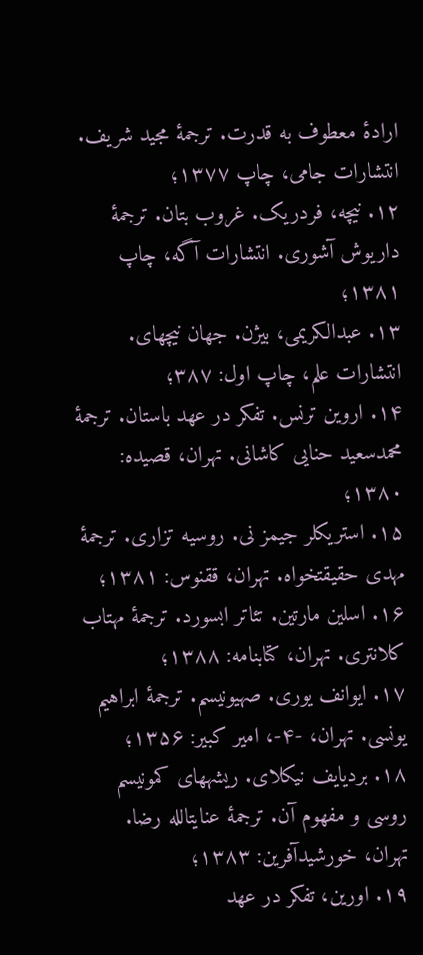ارادۀ معطوف به قدرت. ترجمۀ مجید شریف. انتشارات جامی، چاپ ۱۳۷۷؛
۱۲. نیچه، فردریک. غروب بتان. ترجمۀ داریوش آشوری. انتشارات آگه، چاپ ۱۳۸۱؛
۱۳. عبدالکریمی، بیژن. جهان نیچهای. انتشارات علم، چاپ اول: ۳۸۷؛
۱۴. اروین ترنس. تفکر در عهد باستان. ترجمۀ محمدسعيد حنایی کاشانی. تهران، قصیده: ۱۳۸۰؛
۱۵. استریکلر جیمز نی. روسیه تزاری. ترجمۀ مهدی حقیقتخواه. تهران، ققنوس: ۱۳۸۱؛
۱۶. اسلين مارتين. تئاتر ابسورد. ترجمۀ مهتاب کلانتری. تهران، کتابنامه: ۱۳۸۸؛
۱۷. ایوانف يوری. صهیونیسم. ترجمۀ ابراهیم یونسی. تهران، -۴-، امیر کبیر: ۱۳۵۶؛
۱۸. بردیایف نیکلای. ریشههای کمونیسم روسی و مفهوم آن. ترجمۀ عنایتالله رضا. تهران، خورشیدآفرین: ۱۳۸۳؛
۱۹. اورین، تفکر در عهد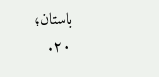باستان؛
۲۰.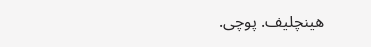هینچلیف. پوچی.